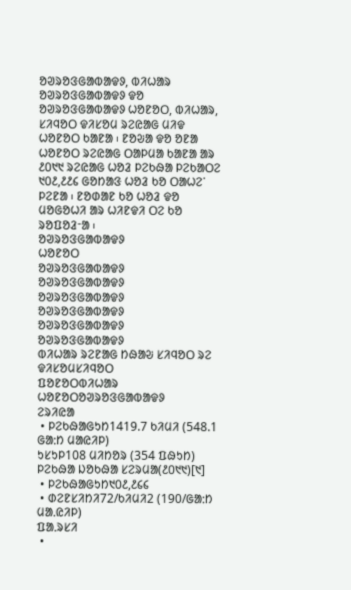ᱚᱣᱨᱚᱝᱜᱟᱵᱟᱫᱽ, ᱵᱤᱦᱟᱨ
ᱚᱣᱨᱚᱝᱜᱟᱵᱟᱫᱽ ᱫᱚ ᱚᱣᱨᱚᱝᱜᱟᱵᱟᱫᱽ ᱦᱚᱱᱚᱛ, ᱵᱤᱦᱟᱨ, ᱥᱤᱧᱚᱛ ᱫᱤᱥᱚᱢ ᱨᱮᱭᱟᱜ ᱢᱤᱫ ᱦᱚᱱᱚᱛ ᱠᱟᱱᱟ ᱾ ᱱᱚᱶᱟ ᱫᱚ ᱚᱱᱟ ᱦᱚᱱᱚᱛ ᱨᱮᱭᱟᱜ ᱛᱟᱞᱢᱟ ᱠᱟᱱᱟ ᱟᱨ ᱒᱐᱑᱑ ᱨᱮᱭᱟᱜ ᱦᱚᱲ ᱞᱮᱠᱷᱟ ᱞᱮᱠᱟᱛᱮ ᱑᱐᱒,᱒᱒᱔ ᱜᱚᱴᱟᱝ ᱦᱚᱲ ᱠᱚ ᱛᱟᱦᱮᱸ ᱞᱮᱱᱟ ᱾ ᱱᱚᱰᱟᱱ ᱠᱚ ᱦᱚᱲ ᱫᱚ ᱢᱚᱜᱚᱦᱤ ᱟᱨ ᱦᱤᱱᱫᱤ ᱛᱮ ᱠᱚ ᱨᱚᱯᱚᱲᱼᱟ ᱾
ᱚᱣᱨᱚᱝᱜᱟᱵᱟᱫᱽ
ᱦᱚᱱᱚᱛ
ᱚᱣᱨᱚᱝᱜᱟᱵᱟᱫᱽ
ᱚᱣᱨᱚᱝᱜᱟᱵᱟᱫᱽ
ᱚᱣᱨᱚᱝᱜᱟᱵᱟᱫᱽ
ᱚᱣᱨᱚᱝᱜᱟᱵᱟᱫᱽ
ᱚᱣᱨᱚᱝᱜᱟᱵᱟᱫᱽ
ᱚᱣᱨᱚᱝᱜᱟᱵᱟᱫᱽ
ᱵᱤᱦᱟᱨ ᱨᱮᱱᱟᱜ ᱴᱷᱟᱶ ᱥᱤᱧᱚᱛ ᱨᱮ
ᱫᱤᱥᱚᱢᱥᱤᱧᱚᱛ
ᱯᱚᱱᱚᱛᱵᱤᱦᱟᱨ
ᱦᱚᱱᱚᱛᱚᱣᱨᱚᱝᱜᱟᱵᱟᱫᱽ
ᱮᱨᱤᱭᱟ
 • ᱞᱮᱠᱷᱟᱜᱩᱴ1419.7 ᱠᱤᱢᱤ (548.1 ᱜᱟᱺᱴ ᱢᱟᱭᱤᱞ)
ᱩᱥᱩᱞ108 ᱢᱤᱴᱚᱨ (354 ᱯᱷᱩᱴ)
ᱞᱮᱠᱷᱟ ᱡᱚᱠᱷᱟ ᱥᱮᱨᱢᱟ(᱒᱐᱑᱑)[᱑]
 • ᱞᱮᱠᱷᱟᱜᱩᱴ᱑᱐᱒,᱒᱔᱔
 • ᱰᱮᱱᱥᱤᱴᱤ72/ᱠᱤᱢᱤ2 (190/ᱜᱟᱺᱴ ᱢᱟᱹᱭᱤᱞ)
ᱯᱟᱹᱨᱥᱤ
 •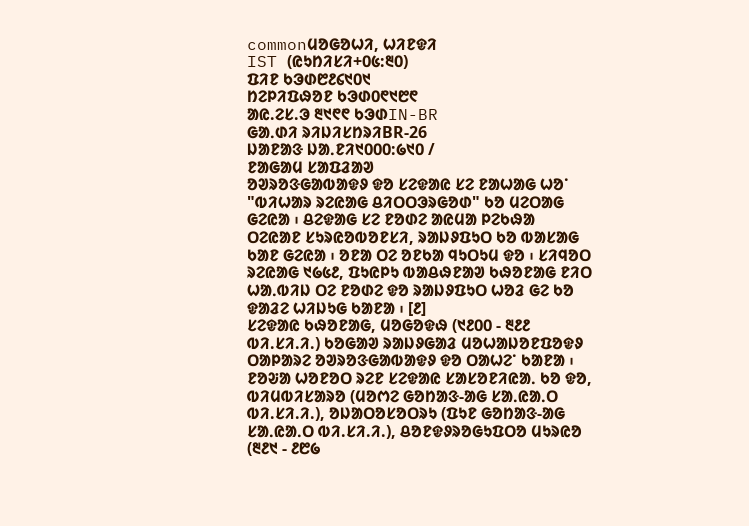commonᱢᱚᱜᱚᱦᱤ, ᱦᱤᱱᱫᱤ
IST (ᱭᱩᱴᱤᱥᱤ+᱐᱕:᱓᱐)
ᱯᱤᱱ ᱠᱳᱰ᱘᱒᱔᱑᱐᱑
ᱴᱮᱞᱤᱯᱷᱚᱱ ᱠᱳᱰ᱐᱖᱑᱘᱖
ᱟᱭ.ᱮᱥ.ᱳ ᱓᱑᱖᱖ ᱠᱳᱰIN-BR
ᱜᱟᱹᱰᱤ ᱨᱤᱡᱤᱥᱴᱨᱤBR-26
ᱡᱟᱱᱟᱝ ᱡᱟᱹᱱᱤ᱑᱐᱐᱐:᱙᱑᱐ /
ᱱᱟᱜᱟᱢ ᱥᱟᱯᱲᱟᱣ
ᱚᱣᱨᱚᱝᱜᱟᱵᱟᱫᱽ ᱫᱚ ᱥᱮᱫᱟᱭ ᱥᱮ ᱱᱟᱦᱟᱜ ᱦᱚᱸ "ᱵᱤᱦᱟᱨ ᱨᱮᱭᱟᱜ ᱪᱤᱛᱛᱳᱨᱜᱚᱰ" ᱠᱚ ᱢᱮᱛᱟᱜ ᱜᱮᱭᱟ ᱾ ᱪᱮᱫᱟᱜ ᱥᱮ ᱱᱚᱰᱮ ᱟᱭᱢᱟ ᱞᱮᱠᱷᱟ ᱛᱮᱭᱟᱱ ᱥᱩᱨᱭᱚᱵᱚᱱᱥᱤ, ᱨᱟᱡᱽᱯᱩᱛ ᱠᱚ ᱵᱟᱥᱟᱜ ᱠᱟᱱ ᱜᱮᱭᱟ ᱾ ᱚᱱᱟ ᱛᱮ ᱚᱱᱠᱟ ᱧᱩᱛᱩᱢ ᱫᱚ ᱾ ᱥᱤᱧᱚᱛ ᱨᱮᱭᱟᱜ ᱑᱙᱕᱒, ᱯᱩᱭᱞᱩ ᱵᱟᱪᱷᱱᱟᱣ ᱠᱷᱚᱱᱟᱜ ᱱᱤᱛ ᱦᱟᱹᱵᱤᱡ ᱛᱮ ᱱᱚᱰᱮ ᱫᱚ ᱨᱟᱡᱽᱯᱩᱛ ᱦᱚᱲ ᱜᱮ ᱠᱚ ᱫᱟᱲᱮ ᱦᱤᱡᱩᱜ ᱠᱟᱱᱟ ᱾ [᱒]
ᱥᱮᱫᱟᱭ ᱠᱷᱚᱱᱟᱜ, ᱢᱚᱜᱚᱫᱷ (᱑᱒᱐᱐ - ᱓᱒᱒ ᱵᱤ.ᱥᱤ.ᱤ.) ᱠᱚᱜᱟᱣ ᱨᱟᱡᱽᱜᱟᱲ ᱢᱚᱦᱟᱡᱚᱱᱯᱚᱫᱽ ᱛᱟᱞᱟᱨᱮ ᱚᱣᱨᱚᱝᱜᱟᱵᱟᱫᱽ ᱫᱚ ᱛᱟᱦᱮᱸ ᱠᱟᱱᱟ ᱾ ᱱᱚᱶᱟ ᱦᱚᱱᱚᱛ ᱨᱮᱱ ᱥᱮᱫᱟᱭ ᱥᱟᱥᱚᱱᱤᱭᱟᱹ ᱠᱚ ᱫᱚ, ᱵᱤᱢᱵᱤᱥᱟᱨᱚ (ᱢᱚᱬᱮ ᱜᱚᱴᱟᱝ-ᱟᱜ ᱥᱟᱹᱭᱟᱹᱛ ᱵᱤ.ᱥᱤ.ᱤ.), ᱚᱡᱟᱛᱚᱥᱚᱛᱨᱩ (ᱯᱩᱱ ᱜᱚᱴᱟᱝ-ᱟᱜ ᱥᱟᱹᱭᱟᱹᱛ ᱵᱤ.ᱥᱤ.ᱤ.), ᱪᱚᱱᱫᱽᱨᱚᱜᱩᱯᱛᱚ ᱢᱩᱨᱭᱚ (᱓᱒᱑ - ᱒᱘᱙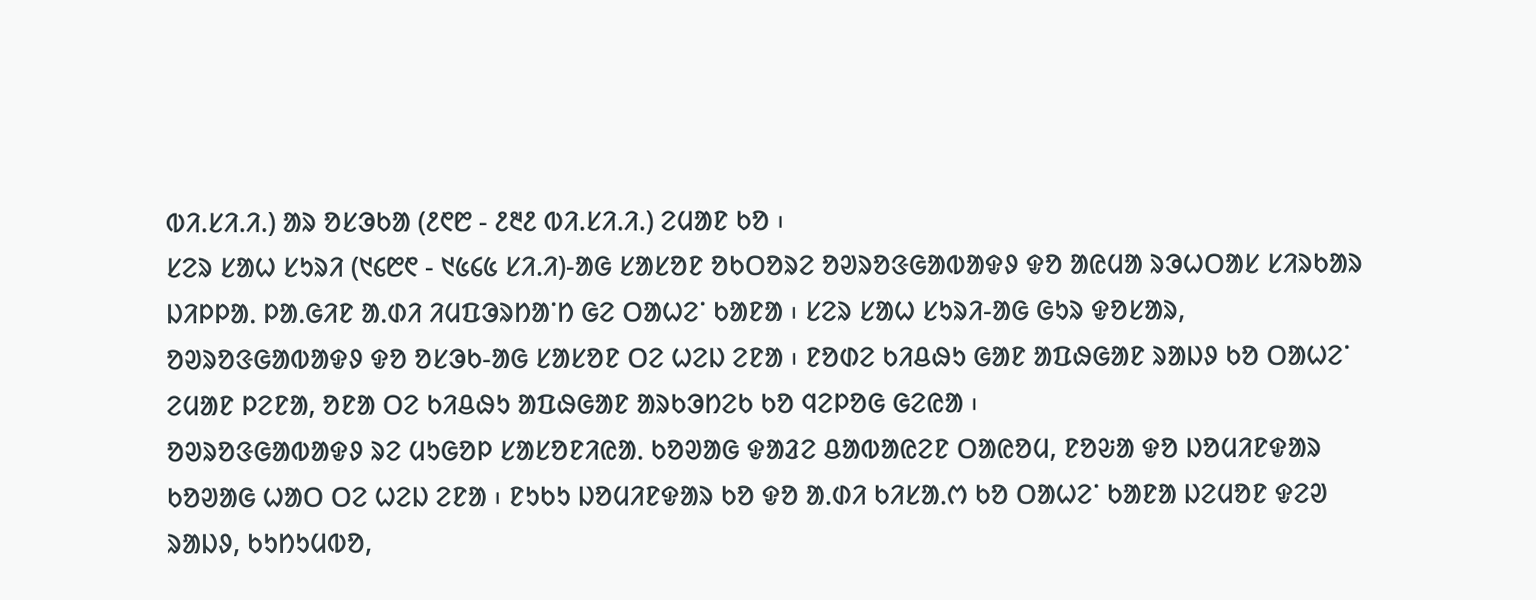ᱵᱤ.ᱥᱤ.ᱤ.) ᱟᱨ ᱚᱥᱳᱠᱟ (᱒᱖᱘ - ᱒᱓᱒ ᱵᱤ.ᱥᱤ.ᱤ.) ᱮᱢᱟᱱ ᱠᱚ ᱾
ᱥᱮᱨ ᱥᱟᱦ ᱥᱩᱨᱤ (᱑᱔᱘᱖ - ᱑᱕᱔᱕ ᱥᱤ.ᱤ)-ᱟᱜ ᱥᱟᱥᱚᱱ ᱚᱠᱛᱚᱨᱮ ᱚᱣᱨᱚᱝᱜᱟᱵᱟᱫᱽ ᱫᱚ ᱟᱭᱢᱟ ᱨᱳᱦᱛᱟᱥ ᱥᱤᱨᱠᱟᱨ ᱡᱤᱞᱞᱟᱹ ᱞᱟᱹᱜᱤᱱ ᱟᱹᱰᱤ ᱤᱢᱯᱳᱨᱴᱟᱸᱴ ᱜᱮ ᱛᱟᱦᱮᱸ ᱠᱟᱱᱟ ᱾ ᱥᱮᱨ ᱥᱟᱦ ᱥᱩᱨᱤ-ᱟᱜ ᱜᱩᱨ ᱫᱚᱥᱟᱨ, ᱚᱣᱨᱚᱝᱜᱟᱵᱟᱫᱽ ᱫᱚ ᱚᱥᱳᱠ-ᱟᱜ ᱥᱟᱥᱚᱱ ᱛᱮ ᱦᱮᱡ ᱮᱱᱟ ᱾ ᱱᱚᱰᱮ ᱠᱤᱪᱷᱩ ᱜᱟᱱ ᱟᱯᱷᱜᱟᱱ ᱨᱟᱡᱽ ᱠᱚ ᱛᱟᱦᱮᱸ ᱮᱢᱟᱱ ᱞᱮᱱᱟ, ᱚᱱᱟ ᱛᱮ ᱠᱤᱪᱷᱩ ᱟᱯᱷᱜᱟᱱ ᱟᱨᱠᱳᱴᱮᱠ ᱠᱚ ᱧᱮᱞᱚᱜ ᱜᱮᱭᱟ ᱾
ᱚᱣᱨᱚᱝᱜᱟᱵᱟᱫᱽ ᱨᱮ ᱢᱩᱜᱚᱞ ᱥᱟᱥᱚᱱᱤᱭᱟᱹ ᱠᱚᱣᱟᱜ ᱫᱟᱲᱮ ᱪᱟᱵᱟᱭᱮᱱ ᱛᱟᱭᱚᱢ, ᱱᱚᱶᱟ ᱫᱚ ᱡᱚᱢᱤᱱᱫᱟᱨ ᱠᱚᱣᱟᱜ ᱦᱟᱛ ᱛᱮ ᱦᱮᱡ ᱮᱱᱟ ᱾ ᱱᱩᱠᱩ ᱡᱚᱢᱤᱱᱫᱟᱨ ᱠᱚ ᱫᱚ ᱟᱹᱰᱤ ᱠᱤᱥᱟᱹᱬ ᱠᱚ ᱛᱟᱦᱮᱸ ᱠᱟᱱᱟ ᱡᱮᱢᱚᱱ ᱫᱮᱣ ᱨᱟᱡᱽ, ᱠᱩᱴᱩᱢᱵᱚ,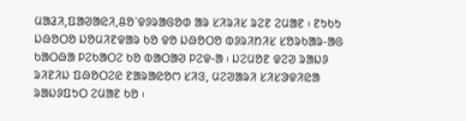ᱢᱟᱲᱤ,ᱯᱟᱣᱟᱭᱤ,ᱪᱚᱸᱫᱽᱨᱟᱜᱚᱰ ᱟᱨ ᱥᱤᱨᱤᱥ ᱨᱮᱱ ᱮᱢᱟᱱ ᱾ ᱱᱩᱠᱩ ᱡᱷᱚᱛᱚ ᱡᱚᱢᱤᱱᱫᱟᱨ ᱠᱚ ᱫᱚ ᱡᱷᱚᱛᱚ ᱵᱽᱨᱤᱴᱤᱥ ᱥᱚᱨᱠᱟᱨ-ᱟᱜ ᱠᱟᱛᱷᱟ ᱞᱮᱠᱟᱛᱮ ᱠᱚ ᱵᱟᱛᱟᱣ ᱞᱮᱫ-ᱟ ᱾ ᱡᱮᱢᱚᱱ ᱫᱮᱣ ᱨᱟᱡᱽ ᱨᱤᱱᱤᱡ ᱯᱷᱚᱛᱮᱭ ᱱᱟᱨᱟᱭᱚᱬ ᱥᱤᱝ, ᱢᱮᱣᱟᱨᱤ ᱥᱤᱥᱳᱫᱤᱭᱟ ᱨᱟᱡᱽᱯᱩᱛ ᱮᱢᱟᱱ ᱠᱚ ᱾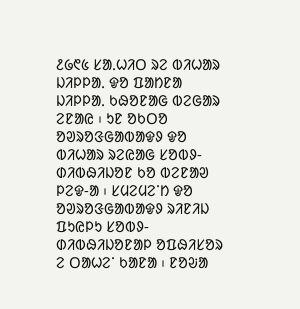᱒᱙᱖᱕ ᱥᱟᱹᱦᱤᱛ ᱨᱮ ᱵᱤᱦᱟᱨ ᱡᱤᱞᱞᱟᱹ ᱫᱚ ᱯᱟᱴᱱᱟ ᱡᱤᱞᱞᱟᱹ ᱠᱷᱚᱱᱟᱜ ᱵᱮᱜᱟᱨ ᱮᱱᱟᱭ ᱾ ᱩᱱ ᱚᱠᱛᱚ ᱚᱣᱨᱚᱝᱜᱟᱵᱟᱫᱽ ᱫᱚ ᱵᱤᱦᱟᱨ ᱨᱮᱭᱟᱜ ᱥᱚᱵᱽ-ᱰᱤᱵᱷᱤᱡᱚᱱ ᱠᱚ ᱵᱮᱱᱟᱣ ᱞᱮᱫ-ᱟ ᱾ ᱥᱢᱮᱢᱮᱸᱴ ᱫᱚ ᱚᱣᱨᱚᱝᱜᱟᱵᱟᱫᱽ ᱨᱤᱱᱤᱡ ᱯᱩᱭᱞᱩ ᱥᱚᱵᱽ-ᱰᱤᱵᱷᱤᱡᱚᱱᱟᱞ ᱚᱯᱷᱤᱥᱚᱨ ᱮ ᱛᱟᱦᱮᱸ ᱠᱟᱱᱟ ᱾ ᱱᱚᱶᱟ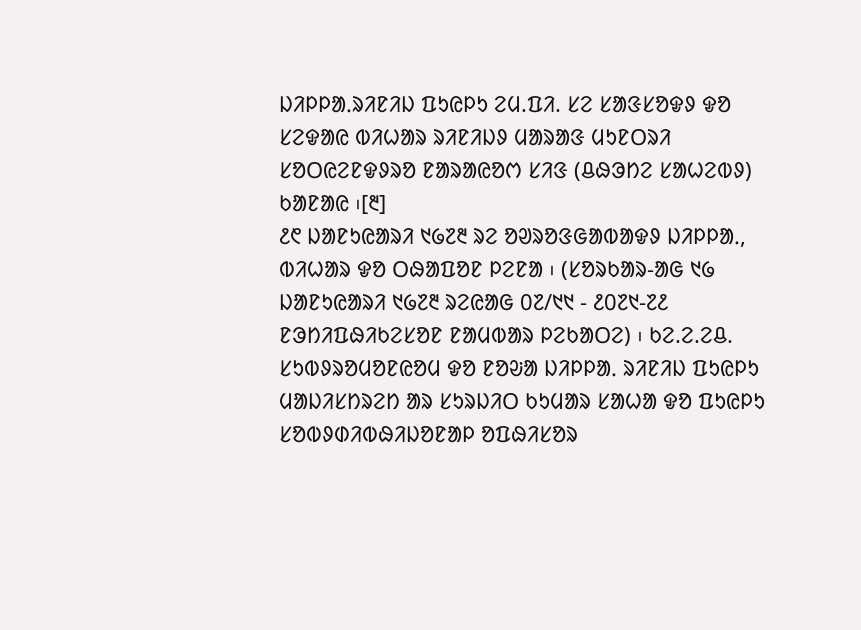ᱡᱤᱞᱞᱟᱹᱨᱤᱱᱤᱡ ᱯᱩᱭᱞᱩ ᱮᱢ.ᱯᱤ. ᱥᱮ ᱥᱟᱝᱥᱚᱫᱽ ᱫᱚ ᱥᱮᱫᱟᱭ ᱵᱤᱦᱟᱨ ᱨᱤᱱᱤᱡᱽ ᱢᱟᱨᱟᱝ ᱢᱩᱱᱛᱨᱤ ᱥᱚᱛᱭᱮᱱᱫᱽᱨᱚ ᱱᱟᱨᱟᱭᱚᱬ ᱥᱤᱝ (ᱪᱷᱳᱴᱮ ᱥᱟᱦᱮᱵᱽ) ᱠᱟᱱᱟᱭ ᱾[᱓]
᱒᱖ ᱡᱟᱱᱩᱭᱟᱨᱤ ᱑᱙᱗᱓ ᱨᱮ ᱚᱣᱨᱚᱝᱜᱟᱵᱟᱫᱽ ᱡᱤᱞᱞᱟᱹ, ᱵᱤᱦᱟᱨ ᱫᱚ ᱛᱷᱟᱯᱚᱱ ᱞᱮᱱᱟ ᱾ (ᱥᱚᱨᱠᱟᱨ-ᱟᱜ ᱑᱙ ᱡᱟᱱᱩᱭᱟᱨᱤ ᱑᱙᱗᱓ ᱨᱮᱭᱟᱜ ᱐᱗/᱑᱑ - ᱒᱐᱗᱑-᱗᱒ ᱱᱳᱴᱤᱯᱷᱤᱠᱮᱥᱚᱱ ᱱᱟᱢᱵᱟᱨ ᱞᱮᱠᱟᱛᱮ) ᱾ ᱠᱮ.ᱮ.ᱮᱪ. ᱥᱩᱵᱽᱨᱚᱢᱚᱱᱭᱚᱢ ᱫᱚ ᱱᱚᱶᱟ ᱡᱤᱞᱞᱟᱹ ᱨᱤᱱᱤᱡ ᱯᱩᱭᱞᱩ ᱢᱟᱡᱤᱥᱴᱨᱮᱴ ᱟᱨ ᱥᱩᱨᱡᱤᱛ ᱠᱩᱢᱟᱨ ᱥᱟᱦᱟ ᱫᱚ ᱯᱩᱭᱞᱩ ᱥᱚᱵᱽᱰᱤᱵᱷᱤᱡᱚᱱᱟᱞ ᱚᱯᱷᱤᱥᱚᱨ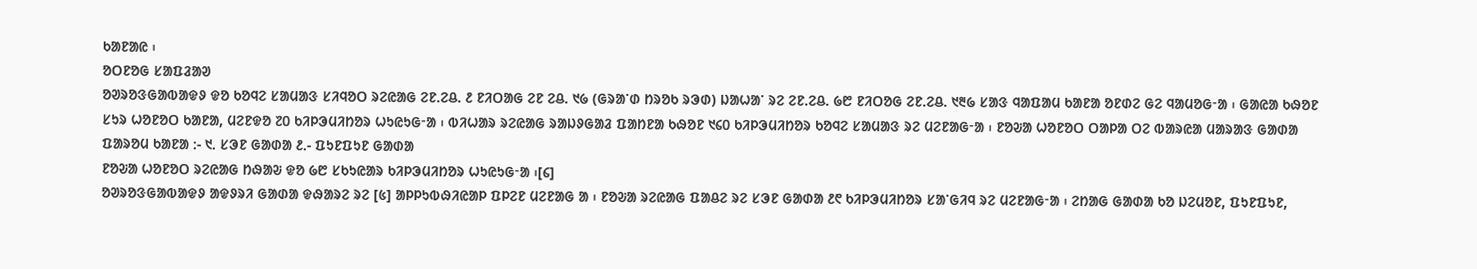ᱠᱟᱱᱟᱭ ᱾
ᱚᱛᱱᱚᱜ ᱥᱟᱯᱲᱟᱣ
ᱚᱣᱨᱚᱝᱜᱟᱵᱟᱫᱽ ᱫᱚ ᱠᱚᱧᱮ ᱥᱟᱢᱟᱝ ᱥᱤᱧᱚᱛ ᱨᱮᱭᱟᱜ ᱮᱱ.ᱮᱪ. ᱒ ᱱᱤᱛᱟᱜ ᱮᱱ ᱮᱪ. ᱑᱙ (ᱜᱨᱟᱸᱰ ᱴᱨᱚᱠ ᱨᱳᱰ) ᱡᱟᱦᱟᱸ ᱨᱮ ᱮᱱ.ᱮᱪ. ᱙᱘ ᱱᱤᱛᱚᱜ ᱮᱱ.ᱮᱪ. ᱑᱓᱙ ᱥᱟᱝ ᱧᱟᱯᱟᱢ ᱠᱟᱱᱟ ᱚᱱᱰᱮ ᱜᱮ ᱧᱟᱢᱚᱜᱼᱟ ᱾ ᱜᱟᱭᱟ ᱠᱷᱚᱱ ᱥᱩᱨ ᱦᱚᱱᱚᱛ ᱠᱟᱱᱟ, ᱢᱮᱱᱫᱚ ᱗᱐ ᱠᱤᱞᱳᱢᱤᱴᱚᱨ ᱦᱩᱭᱩᱜᱼᱟ ᱾ ᱵᱤᱦᱟᱨ ᱨᱮᱭᱟᱜ ᱨᱟᱡᱽᱜᱟᱲ ᱯᱟᱴᱱᱟ ᱠᱷᱚᱱ ᱑᱔᱐ ᱠᱤᱞᱳᱢᱤᱴᱚᱨ ᱠᱚᱧᱮ ᱥᱟᱢᱟᱝ ᱨᱮ ᱢᱮᱱᱟᱜᱼᱟ ᱾ ᱱᱚᱶᱟ ᱦᱚᱱᱚᱛ ᱛᱟᱞᱟ ᱛᱮ ᱵᱟᱨᱭᱟ ᱢᱟᱨᱟᱝ ᱜᱟᱰᱟ ᱯᱟᱨᱚᱢ ᱠᱟᱱᱟ ᱺ- ᱑ᱹ ᱥᱳᱱ ᱜᱟᱰᱟ ᱒ᱹ- ᱯᱩᱱᱯᱩᱱ ᱜᱟᱰᱟ
ᱱᱚᱶᱟ ᱦᱚᱱᱚᱛ ᱨᱮᱭᱟᱜ ᱴᱷᱟᱶ ᱫᱚ ᱙᱘ ᱥᱠᱩᱭᱟᱨ ᱠᱤᱞᱳᱢᱤᱴᱚᱨ ᱦᱩᱭᱩᱜᱼᱟ ᱾[᱔]
ᱚᱣᱨᱚᱝᱜᱟᱵᱟᱫᱽ ᱟᱫᱽᱨᱤ ᱜᱟᱰᱟ ᱫᱷᱟᱨᱮ ᱨᱮ [᱕] ᱟᱞᱞᱩᱵᱷᱤᱭᱟᱞ ᱯᱞᱮᱱ ᱢᱮᱱᱟᱜ ᱟ ᱾ ᱱᱚᱶᱟ ᱨᱮᱭᱟᱜ ᱯᱟᱪᱮ ᱨᱮ ᱥᱳᱱ ᱜᱟᱰᱟ ᱒᱖ ᱠᱤᱞᱳᱢᱤᱴᱚᱨ ᱥᱟᱸᱜᱤᱧ ᱨᱮ ᱢᱮᱱᱟᱜᱼᱟ ᱾ ᱮᱴᱟᱜ ᱜᱟᱰᱟ ᱠᱚ ᱡᱮᱢᱚᱱ, ᱯᱩᱱᱯᱩᱱ,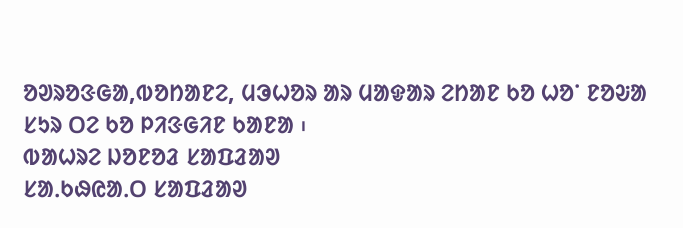ᱚᱣᱨᱚᱝᱜᱟ,ᱵᱚᱴᱟᱱᱮ, ᱢᱳᱦᱚᱨ ᱟᱨ ᱢᱟᱫᱟᱨ ᱮᱴᱟᱱ ᱠᱚ ᱦᱚᱸ ᱱᱚᱶᱟ ᱥᱩᱨ ᱛᱮ ᱠᱚ ᱞᱤᱝᱜᱤᱱ ᱠᱟᱱᱟ ᱾
ᱵᱟᱦᱨᱮ ᱡᱚᱱᱚᱲ ᱥᱟᱯᱲᱟᱣ
ᱥᱟᱹᱠᱷᱭᱟᱹᱛ ᱥᱟᱯᱲᱟᱣ